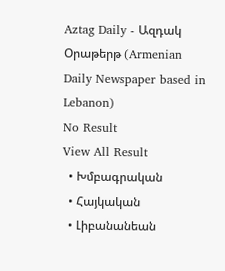Aztag Daily - Ազդակ Օրաթերթ (Armenian Daily Newspaper based in Lebanon)
No Result
View All Result
  • Խմբագրական
  • Հայկական
  • Լիբանանեան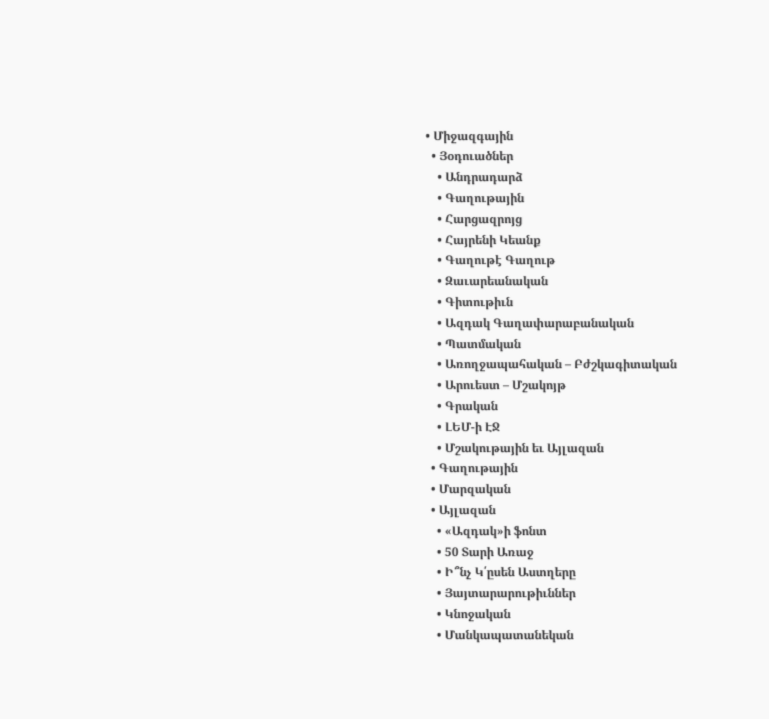• Միջազգային
  • Յօդուածներ
    • Անդրադարձ
    • Գաղութային
    • Հարցազրոյց
    • Հայրենի Կեանք
    • Գաղութէ Գաղութ
    • Զաւարեանական
    • Գիտութիւն
    • Ազդակ Գաղափարաբանական
    • Պատմական
    • Առողջապահական – Բժշկագիտական
    • Արուեստ – Մշակոյթ
    • Գրական
    • ԼԵՄ-ի ԷՋ
    • Մշակութային եւ Այլազան
  • Գաղութային
  • Մարզական
  • Այլազան
    • «Ազդակ»ի ֆոնտ
    • 50 Տարի Առաջ
    • Ի՞նչ Կ՛ըսեն Աստղերը
    • Յայտարարութիւններ
    • Կնոջական
    • Մանկապատանեկան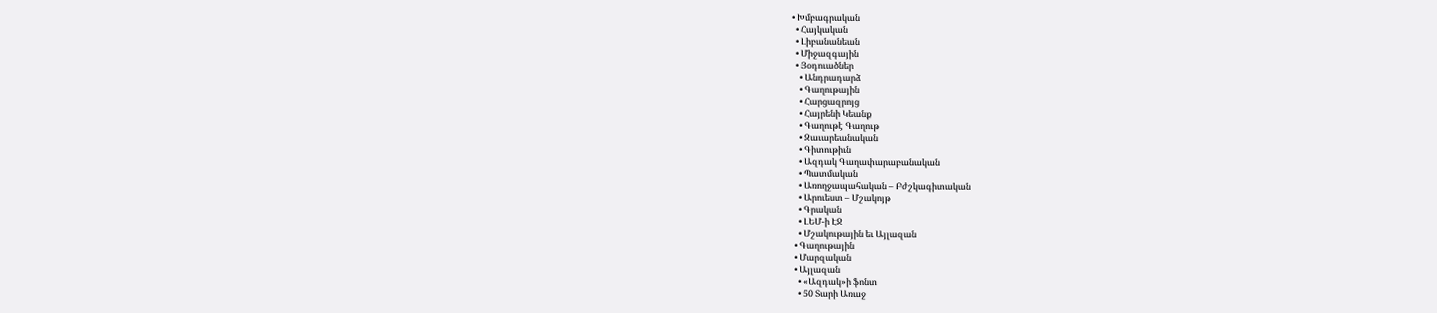• Խմբագրական
  • Հայկական
  • Լիբանանեան
  • Միջազգային
  • Յօդուածներ
    • Անդրադարձ
    • Գաղութային
    • Հարցազրոյց
    • Հայրենի Կեանք
    • Գաղութէ Գաղութ
    • Զաւարեանական
    • Գիտութիւն
    • Ազդակ Գաղափարաբանական
    • Պատմական
    • Առողջապահական – Բժշկագիտական
    • Արուեստ – Մշակոյթ
    • Գրական
    • ԼԵՄ-ի ԷՋ
    • Մշակութային եւ Այլազան
  • Գաղութային
  • Մարզական
  • Այլազան
    • «Ազդակ»ի ֆոնտ
    • 50 Տարի Առաջ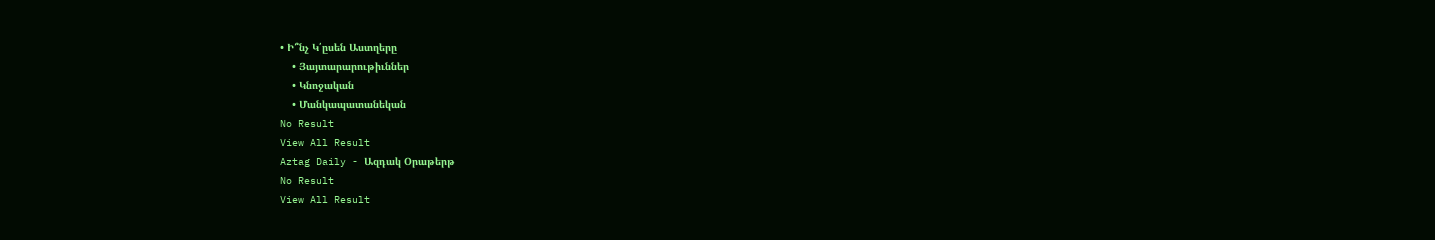• Ի՞նչ Կ՛ըսեն Աստղերը
    • Յայտարարութիւններ
    • Կնոջական
    • Մանկապատանեկան
No Result
View All Result
Aztag Daily - Ազդակ Օրաթերթ
No Result
View All Result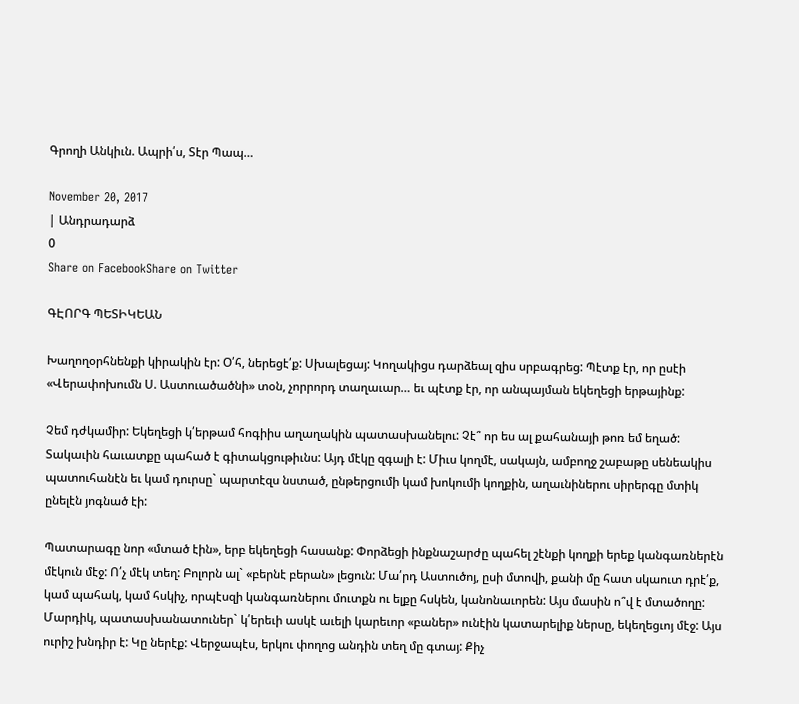Գրողի Անկիւն. Ապրի՛ս, Տէր Պապ…

November 20, 2017
| Անդրադարձ
0
Share on FacebookShare on Twitter

ԳԷՈՐԳ ՊԵՏԻԿԵԱՆ

Խաղողօրհնենքի կիրակին էր: Օ՛հ, ներեցէ՛ք: Սխալեցայ: Կողակիցս դարձեալ զիս սրբագրեց: Պէտք էր, որ ըսէի «Վերափոխումն Ս. Աստուածածնի» տօն, չորրորդ տաղաւար… եւ պէտք էր, որ անպայման եկեղեցի երթայինք:

Չեմ դժկամիր: Եկեղեցի կ՛երթամ հոգիիս աղաղակին պատասխանելու: Չէ՞ որ ես ալ քահանայի թոռ եմ եղած: Տակաւին հաւատքը պահած է գիտակցութիւնս: Այդ մէկը զգալի է: Միւս կողմէ, սակայն, ամբողջ շաբաթը սենեակիս պատուհանէն եւ կամ դուրսը` պարտէզս նստած, ընթերցումի կամ խոկումի կողքին, աղաւնիներու սիրերգը մտիկ ընելէն յոգնած էի:

Պատարագը նոր «մտած էին», երբ եկեղեցի հասանք: Փորձեցի ինքնաշարժը պահել շէնքի կողքի երեք կանգառներէն մէկուն մէջ: Ո՛չ մէկ տեղ: Բոլորն ալ` «բերնէ բերան» լեցուն: Մա՛րդ Աստուծոյ, ըսի մտովի, քանի մը հատ սկաուտ դրէ՛ք, կամ պահակ, կամ հսկիչ, որպէսզի կանգառներու մուտքն ու ելքը հսկեն, կանոնաւորեն: Այս մասին ո՞վ է մտածողը: Մարդիկ, պատասխանատուներ` կ՛երեւի ասկէ աւելի կարեւոր «բաներ» ունէին կատարելիք ներսը, եկեղեցւոյ մէջ: Այս ուրիշ խնդիր է: Կը ներէք: Վերջապէս, երկու փողոց անդին տեղ մը գտայ: Քիչ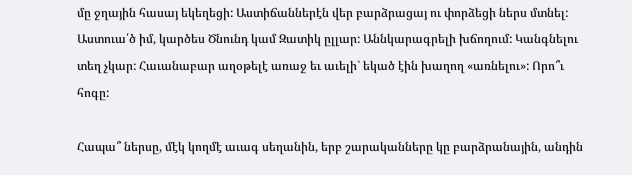մը ջղային հասայ եկեղեցի: Աստիճաններէն վեր բարձրացայ ու փորձեցի ներս մտնել: Աստուա՛ծ իմ, կարծես Ծնունդ կամ Զատիկ ըլլար: Աննկարագրելի խճողում: Կանգնելու տեղ չկար: Հաւանաբար աղօթելէ առաջ եւ աւելի` եկած էին խաղող «առնելու»: Որո՞ւ հոգը:

Հապա՞ ներսը, մէկ կողմէ աւագ սեղանին, երբ շարականները կը բարձրանային, անդին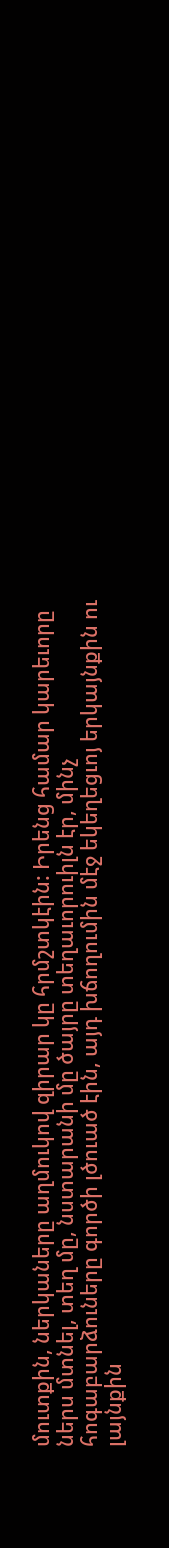մուտքին, ներկաները աղմուկով զիրար կը հրմշտկէին: Իրենց համար կարեւորը ներս մտնել, տեղ մը, նստարանի մը ծայրը տեղաւորուիլն էր, մինչ հոգաբարձուները գործի լծուած էին, այդ խճողումին մէջ եկեղեցւոյ երկայնքին ու լայնքին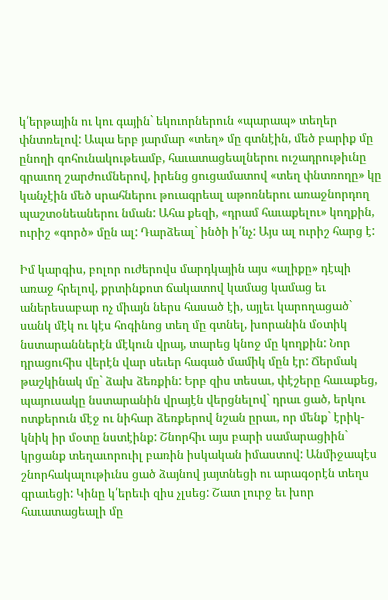կ՛երթային ու կու գային` եկուորներուն «պարապ» տեղեր փնտռելով: Ապա երբ յարմար «տեղ» մը գտնէին, մեծ բարիք մը ընողի գոհունակութեամբ, հաւատացեալներու ուշադրութիւնը գրաւող շարժումներով, իրենց ցուցամատով «տեղ փնտռողը» կը կանչէին մեծ սրահներու թուագրեալ աթոռներու առաջնորդող պաշտօնեաներու նման: Ահա քեզի, «դրամ հաւաքելու» կողքին, ուրիշ «գործ» մըն ալ: Դարձեալ` ինծի ի՛նչ: Այս ալ ուրիշ հարց է:

Իմ կարգիս, բոլոր ուժերովս մարդկային այս «ալիքը» դէպի առաջ հրելով, քրտինքոտ ճակատով կամաց կամաց եւ աներեսաբար ոչ միայն ներս հասած էի, այլեւ կարողացած` սանկ մէկ ու կէս հոգինոց տեղ մը գտնել, խորանին մօտիկ նստարաններէն մէկուն վրայ, տարեց կնոջ մը կողքին: Նոր դրացուհիս վերէն վար սեւեր հագած մամիկ մըն էր: Ճերմակ թաշկինակ մը` ձախ ձեռքին: Երբ զիս տեսաւ, փէշերը հաւաքեց, պայուսակը նստարանին վրայէն վերցնելով` դրաւ ցած, երկու ոտքերուն մէջ ու նիհար ձեռքերով նշան ըրաւ, որ մենք` էրիկ-կնիկ իր մօտը նստէինք: Շնորհիւ այս բարի սամարացիին` կրցանք տեղաւորուիլ բառին իսկական իմաստով: Անմիջապէս շնորհակալութիւնս ցած ձայնով յայտնեցի ու արագօրէն տեղս գրաւեցի: Կինը կ՛երեւի զիս չլսեց: Շատ լուրջ եւ խոր հաւատացեալի մը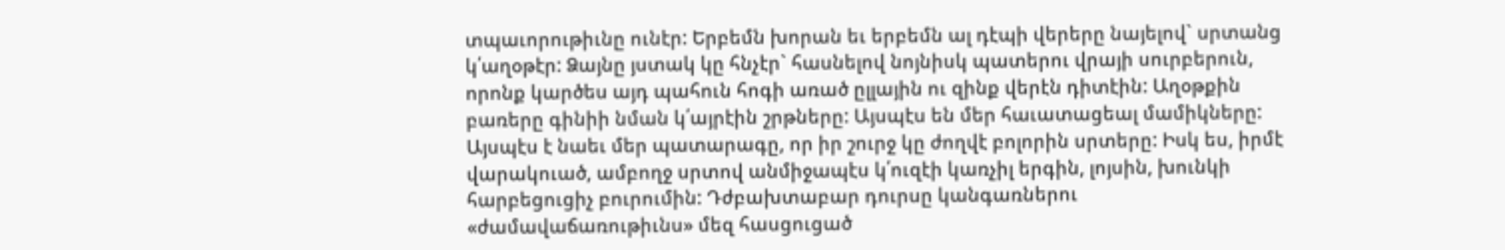տպաւորութիւնը ունէր: Երբեմն խորան եւ երբեմն ալ դէպի վերերը նայելով` սրտանց կ՛աղօթէր: Ձայնը յստակ կը հնչէր` հասնելով նոյնիսկ պատերու վրայի սուրբերուն, որոնք կարծես այդ պահուն հոգի առած ըլլային ու զինք վերէն դիտէին: Աղօթքին բառերը գինիի նման կ՛այրէին շրթները: Այսպէս են մեր հաւատացեալ մամիկները: Այսպէս է նաեւ մեր պատարագը, որ իր շուրջ կը ժողվէ բոլորին սրտերը: Իսկ ես, իրմէ վարակուած, ամբողջ սրտով անմիջապէս կ՛ուզէի կառչիլ երգին, լոյսին, խունկի հարբեցուցիչ բուրումին: Դժբախտաբար դուրսը կանգառներու «ժամավաճառութիւնս» մեզ հասցուցած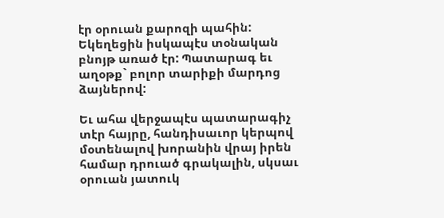էր օրուան քարոզի պահին: Եկեղեցին իսկապէս տօնական բնոյթ առած էր: Պատարագ եւ աղօթք` բոլոր տարիքի մարդոց ձայներով:

Եւ ահա վերջապէս պատարագիչ տէր հայրը, հանդիսաւոր կերպով մօտենալով խորանին վրայ իրեն համար դրուած գրակալին, սկսաւ օրուան յատուկ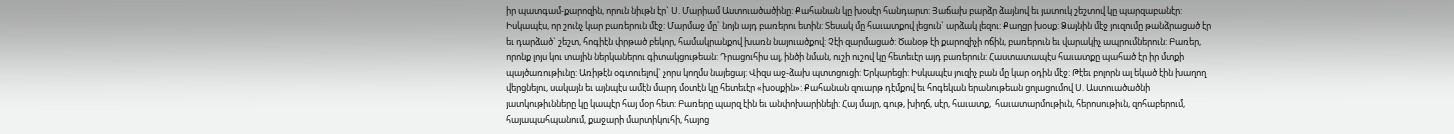իր պատգամ-քարոզին, որուն նիւթն էր` Ս. Մարիամ Աստուածածինը: Քահանան կը խօսէր հանդարտ: Յաճախ բարձր ձայնով եւ յատուկ շեշտով կը պարզաբանէր: Իսկապէս, որ շունչ կար բառերուն մէջ: Մարմաջ մը` նոյն այդ բառերու ետին: Տեսակ մը հաւատքով լեցուն` արձակ լեզու: Քաղցր խօսք: Ձայնին մէջ յուզումը թանձրացած էր եւ դարձած` շեշտ, հոգիէն փրթած բեկոր, համակրանքով խառն նայուածքով: Չէի զարմացած: Ծանօթ էի քարոզիչի ոճին, բառերուն եւ վարակիչ ապրումներուն: Բառեր, որոնք լոյս կու տային ներկաներու գիտակցութեան: Դրացուհիս ալ, ինծի նման, ուշի ուշով կը հետեւէր այդ բառերուն: Հաստատապէս հաւատքը պահած էր իր մտքի պայծառութիւնը: Առիթէն օգտուելով` չորս կողմս նայեցայ: Վիզս աջ-ձախ պտտցուցի: Երկարեցի: Իսկապէս յուզիչ բան մը կար օդին մէջ: Թէեւ բոլորն ալ եկած էին խաղող վերցնելու, սակայն եւ այնպէս ամէն մարդ մօտէն կը հետեւէր «խօսքին»: Քահանան զուարթ դէմքով եւ հոգեկան երանութեան ցոլացումով Ս. Աստուածածնի յատկութիւնները կը կապէր հայ մօր հետ: Բառերը պարզ էին եւ անփոխարինելի: Հայ մայր, գութ, խիղճ, սէր, հաւատք,  հաւատարմութիւն, հերոսութիւն, զոհաբերում, հայապահպանում, քաջարի մարտիկուհի, հայոց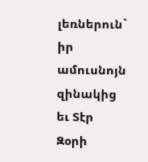լեռներուն` իր ամուսնոյն զինակից եւ Տէր Զօրի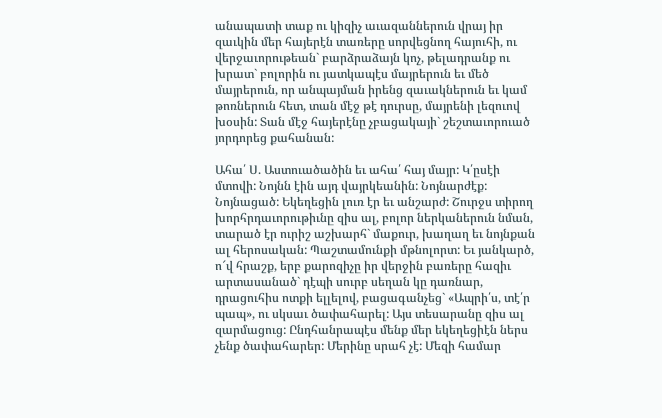անապատի տաք ու կիզիչ աւազաններուն վրայ իր զաւկին մեր հայերէն տառերը սորվեցնող հայուհի, ու վերջաւորութեան` բարձրաձայն կոչ, թելադրանք ու խրատ` բոլորին ու յատկապէս մայրերուն եւ մեծ մայրերուն, որ անպայման իրենց զաւակներուն եւ կամ թոռներուն հետ, տան մէջ թէ դուրսը, մայրենի լեզուով խօսին: Տան մէջ հայերէնը չբացակայի` շեշտաւորուած յորդորեց քահանան:

Ահա՛ Ս. Աստուածածին եւ ահա՛ հայ մայր: Կ՛ըսէի մտովի: Նոյնն էին այդ վայրկեանին: Նոյնարժէք: Նոյնացած: Եկեղեցին լուռ էր եւ անշարժ: Շուրջս տիրող խորհրդաւորութիւնը զիս ալ, բոլոր ներկաներուն նման, տարած էր ուրիշ աշխարհ` մաքուր, խաղաղ եւ նոյնքան ալ հերոսական: Պաշտամունքի մթնոլորտ: Եւ յանկարծ, ո՜վ հրաշք, երբ քարոզիչը իր վերջին բառերը հազիւ արտասանած` դէպի սուրբ սեղան կը դառնար, դրացուհիս ոտքի ելլելով, բացագանչեց` «Ապրի՛ս, տէ՛ր պապ», ու սկսաւ ծափահարել: Այս տեսարանը զիս ալ զարմացուց: Ընդհանրապէս մենք մեր եկեղեցիէն ներս չենք ծափահարեր: Մերինը սրահ չէ: Մեզի համար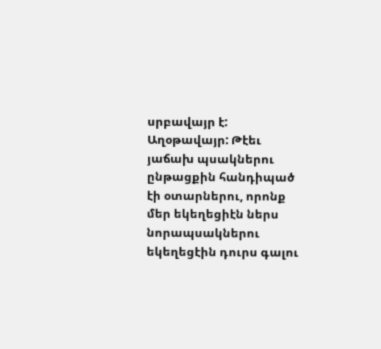սրբավայր է: Աղօթավայր: Թէեւ յաճախ պսակներու ընթացքին հանդիպած էի օտարներու, որոնք մեր եկեղեցիէն ներս նորապսակներու եկեղեցէին դուրս գալու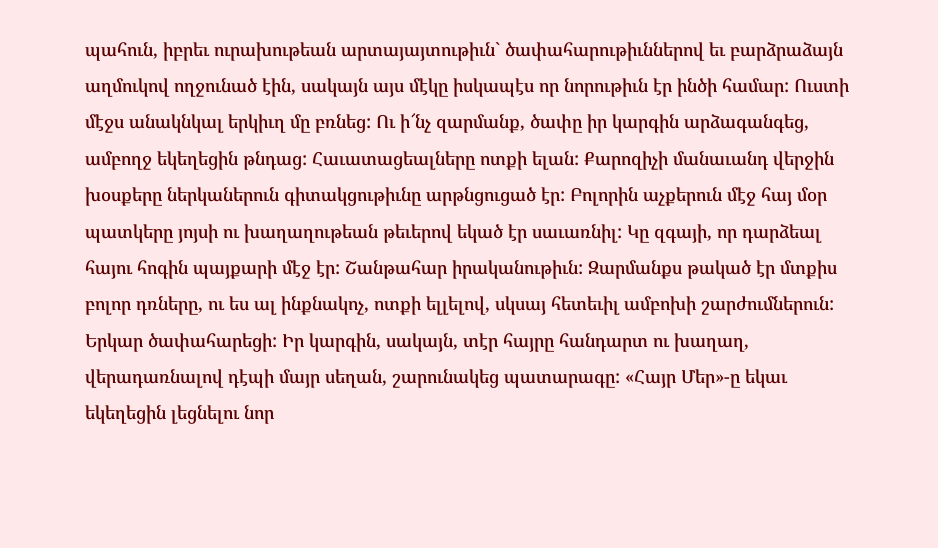պահուն, իբրեւ ուրախութեան արտայայտութիւն` ծափահարութիւններով եւ բարձրաձայն աղմուկով ողջունած էին, սակայն այս մէկը իսկապէս որ նորութիւն էր ինծի համար: Ուստի մէջս անակնկալ երկիւղ մը բռնեց: Ու ի՜նչ զարմանք, ծափը իր կարգին արձագանգեց, ամբողջ եկեղեցին թնդաց: Հաւատացեալները ոտքի ելան: Քարոզիչի մանաւանդ վերջին խօսքերը ներկաներուն գիտակցութիւնը արթնցուցած էր: Բոլորին աչքերուն մէջ հայ մօր պատկերը յոյսի ու խաղաղութեան թեւերով եկած էր սաւառնիլ: Կը զգայի, որ դարձեալ հայու հոգին պայքարի մէջ էր: Շանթահար իրականութիւն: Զարմանքս թակած էր մտքիս բոլոր դռները, ու ես ալ ինքնակոչ, ոտքի ելլելով, սկսայ հետեւիլ ամբոխի շարժումներուն: Երկար ծափահարեցի: Իր կարգին, սակայն, տէր հայրը հանդարտ ու խաղաղ, վերադառնալով դէպի մայր սեղան, շարունակեց պատարագը: «Հայր Մեր»-ը եկաւ եկեղեցին լեցնելու նոր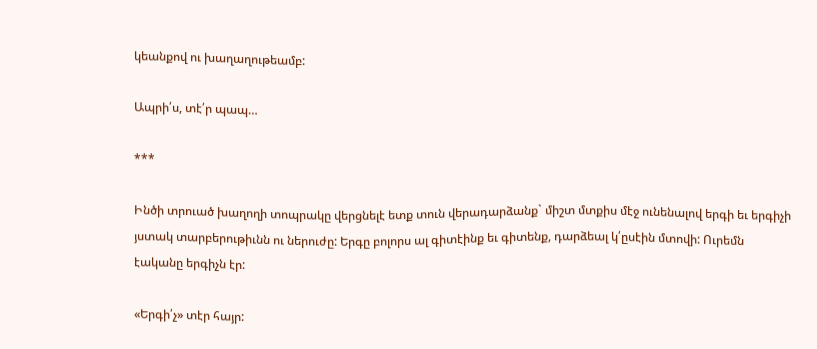կեանքով ու խաղաղութեամբ:

Ապրի՛ս, տէ՛ր պապ…

***

Ինծի տրուած խաղողի տոպրակը վերցնելէ ետք տուն վերադարձանք` միշտ մտքիս մէջ ունենալով երգի եւ երգիչի յստակ տարբերութիւնն ու ներուժը: Երգը բոլորս ալ գիտէինք եւ գիտենք, դարձեալ կ՛ըսէին մտովի: Ուրեմն էականը երգիչն էր:

«Երգի՛չ» տէր հայր: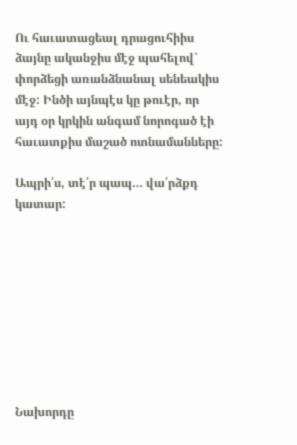Ու հաւատացեալ դրացուհիիս ձայնը ականջիս մէջ պահելով` փորձեցի առանձնանալ սենեակիս մէջ: Ինծի այնպէս կը թուէր, որ այդ օր կրկին անգամ նորոգած էի հաւատքիս մաշած ոտնամանները:

Ապրի՛ս, տէ՛ր պապ… վա՛րձքդ կատար:









Նախորդը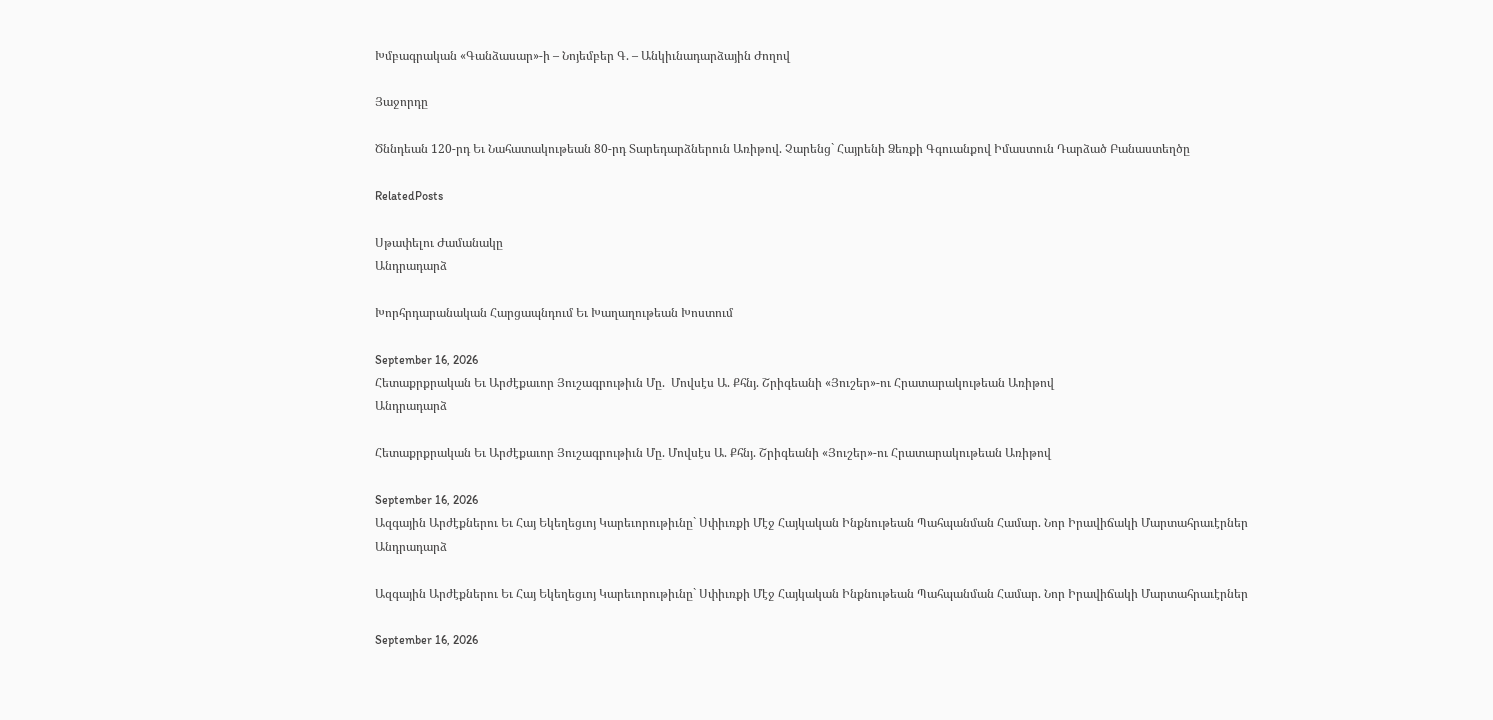Խմբագրական «Գանձասար»-ի – Նոյեմբեր Գ. – Անկիւնադարձային Ժողով

Յաջորդը

Ծննդեան 120-րդ Եւ Նահատակութեան 80-րդ Տարեդարձներուն Առիթով. Չարենց` Հայրենի Ձեռքի Գգուանքով Իմաստուն Դարձած Բանաստեղծը

RelatedPosts

Սթափելու Ժամանակը
Անդրադարձ

Խորհրդարանական Հարցապնդում Եւ Խաղաղութեան Խոստում

September 16, 2026
Հետաքրքրական Եւ Արժէքաւոր Յուշագրութիւն Մը.  Մովսէս Ա. Քհնյ. Շրիգեանի «Յուշեր»-ու Հրատարակութեան Առիթով
Անդրադարձ

Հետաքրքրական Եւ Արժէքաւոր Յուշագրութիւն Մը. Մովսէս Ա. Քհնյ. Շրիգեանի «Յուշեր»-ու Հրատարակութեան Առիթով

September 16, 2026
Ազգային Արժէքներու Եւ Հայ Եկեղեցւոյ Կարեւորութիւնը` Սփիւռքի Մէջ Հայկական Ինքնութեան Պահպանման Համար. Նոր Իրավիճակի Մարտահրաւէրներ
Անդրադարձ

Ազգային Արժէքներու Եւ Հայ Եկեղեցւոյ Կարեւորութիւնը` Սփիւռքի Մէջ Հայկական Ինքնութեան Պահպանման Համար. Նոր Իրավիճակի Մարտահրաւէրներ

September 16, 2026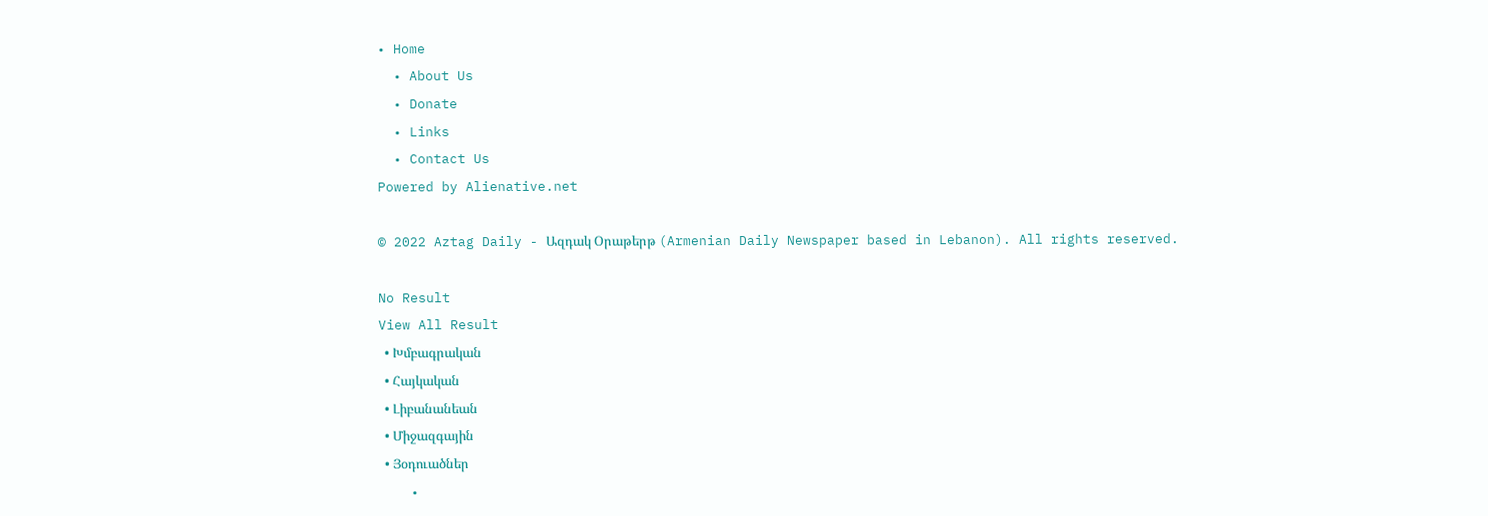• Home
  • About Us
  • Donate
  • Links
  • Contact Us
Powered by Alienative.net

© 2022 Aztag Daily - Ազդակ Օրաթերթ (Armenian Daily Newspaper based in Lebanon). All rights reserved.

No Result
View All Result
  • Խմբագրական
  • Հայկական
  • Լիբանանեան
  • Միջազգային
  • Յօդուածներ
    •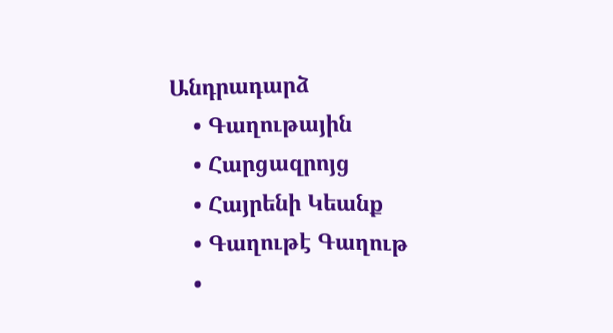Անդրադարձ
    • Գաղութային
    • Հարցազրոյց
    • Հայրենի Կեանք
    • Գաղութէ Գաղութ
    •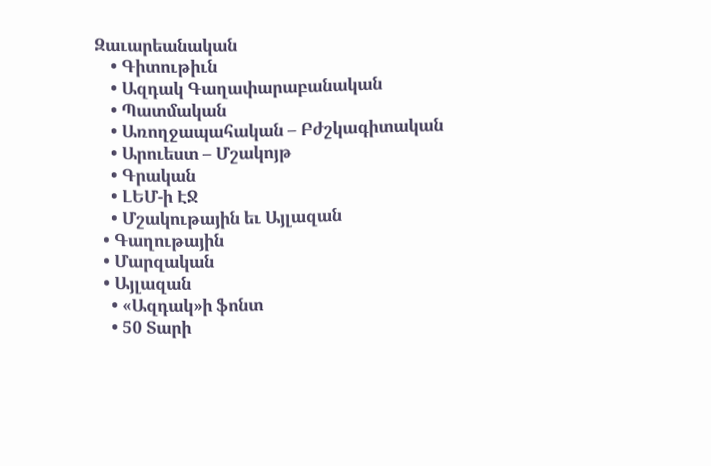Զաւարեանական
    • Գիտութիւն
    • Ազդակ Գաղափարաբանական
    • Պատմական
    • Առողջապահական – Բժշկագիտական
    • Արուեստ – Մշակոյթ
    • Գրական
    • ԼԵՄ-ի ԷՋ
    • Մշակութային եւ Այլազան
  • Գաղութային
  • Մարզական
  • Այլազան
    • «Ազդակ»ի ֆոնտ
    • 50 Տարի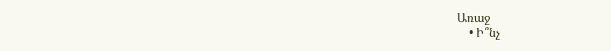Առաջ
    • Ի՞նչ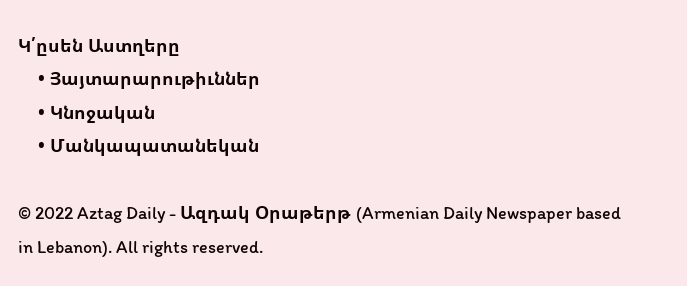Կ՛ըսեն Աստղերը
    • Յայտարարութիւններ
    • Կնոջական
    • Մանկապատանեկան

© 2022 Aztag Daily - Ազդակ Օրաթերթ (Armenian Daily Newspaper based in Lebanon). All rights reserved.